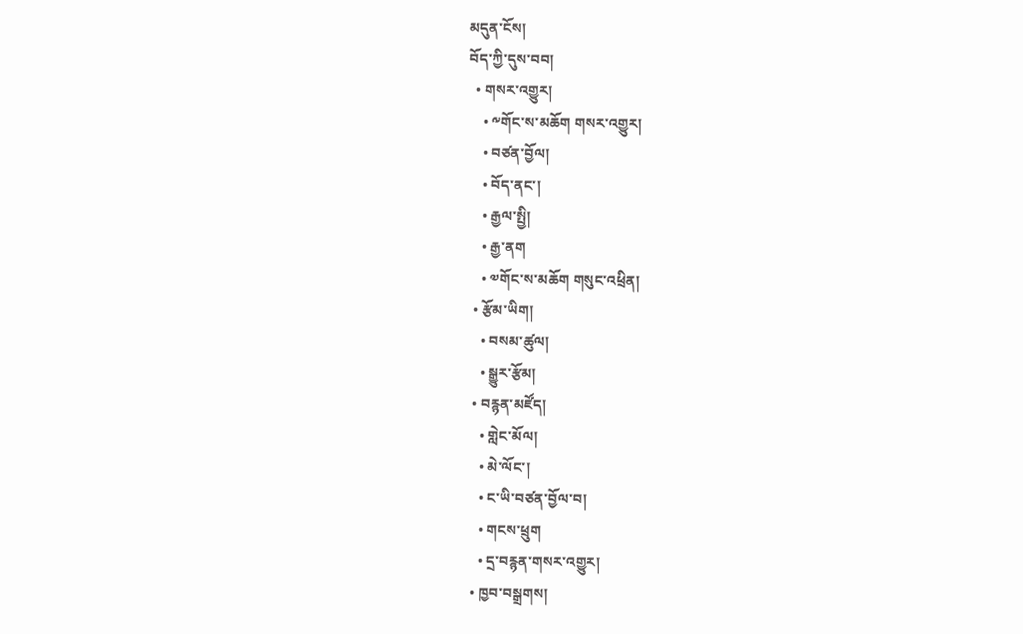མདུན་ངོས།
བོད་ཀྱི་དུས་བབ།
  • གསར་འགྱུར།
    • ༸གོང་ས་མཆོག གསར་འགྱུར།
    • བཙན་བྱོལ།
    • བོད་ནང་།
    • རྒྱལ་སྤྱི།
    • རྒྱ་ནག
    • ༧གོང་ས་མཆོག གསུང་འཕྲིན།
  • རྩོམ་ཡིག།
    • བསམ་ཚུལ།
    • སྒྱུར་རྩོམ།
  • བརྙན་མཛོད།
    • གླེང་མོལ།
    • མེ་ལོང་།
    • ང་ཡི་བཙན་བྱོལ་བ།
    • གངས་ཕྲུག
    • དྲ་བརྙན་གསར་འགྱུར།
  • ཁྱབ་བསྒྲགས།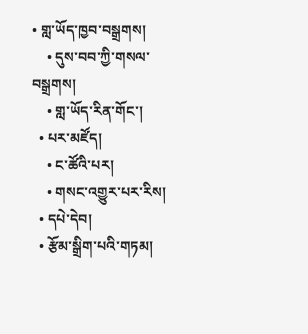• གླ་ཡོད་ཁྱབ་བསྒྲགས།
    • དུས་བབ་ཀྱི་གསལ་བསྒྲགས།
    • གླ་ཡོད་རིན་གོང་།
  • པར་མཛོད།
    • ང་ཚོའི་པར།
    • གསང་འགྱུར་པར་རིས།
  • དཔེ་དེབ།
  • རྩོམ་སྒྲིག་པའི་གཏམ།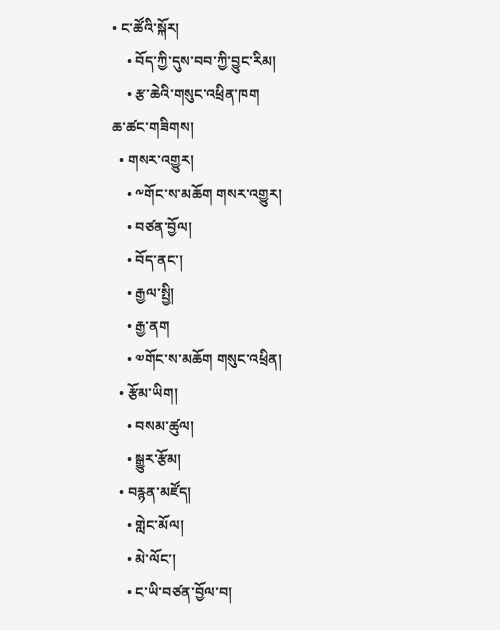• ང་ཚོའི་སྐོར།
    • བོད་ཀྱི་དུས་བབ་ཀྱི་བྱུང་རིམ།
    • རྩ་ཆེའི་གསུང་འཕྲིན་ཁག
ཆ་ཚང་གཟིགས།
  • གསར་འགྱུར།
    • ༸གོང་ས་མཆོག གསར་འགྱུར།
    • བཙན་བྱོལ།
    • བོད་ནང་།
    • རྒྱལ་སྤྱི།
    • རྒྱ་ནག
    • ༧གོང་ས་མཆོག གསུང་འཕྲིན།
  • རྩོམ་ཡིག།
    • བསམ་ཚུལ།
    • སྒྱུར་རྩོམ།
  • བརྙན་མཛོད།
    • གླེང་མོལ།
    • མེ་ལོང་།
    • ང་ཡི་བཙན་བྱོལ་བ།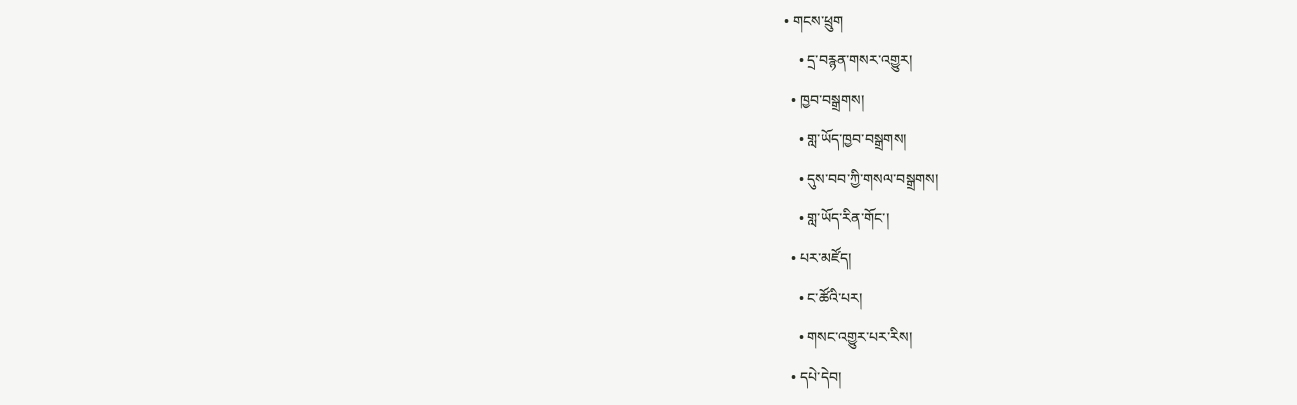• གངས་ཕྲུག
    • དྲ་བརྙན་གསར་འགྱུར།
  • ཁྱབ་བསྒྲགས།
    • གླ་ཡོད་ཁྱབ་བསྒྲགས།
    • དུས་བབ་ཀྱི་གསལ་བསྒྲགས།
    • གླ་ཡོད་རིན་གོང་།
  • པར་མཛོད།
    • ང་ཚོའི་པར།
    • གསང་འགྱུར་པར་རིས།
  • དཔེ་དེབ།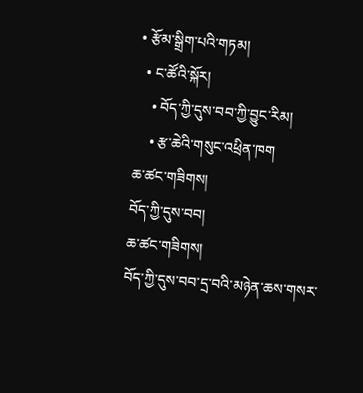• རྩོམ་སྒྲིག་པའི་གཏམ།
  • ང་ཚོའི་སྐོར།
    • བོད་ཀྱི་དུས་བབ་ཀྱི་བྱུང་རིམ།
    • རྩ་ཆེའི་གསུང་འཕྲིན་ཁག
ཆ་ཚང་གཟིགས།
བོད་ཀྱི་དུས་བབ།
ཆ་ཚང་གཟིགས།
བོད་ཀྱི་དུས་བབ་དྲ་བའི་མཉེན་ཆས་གསར་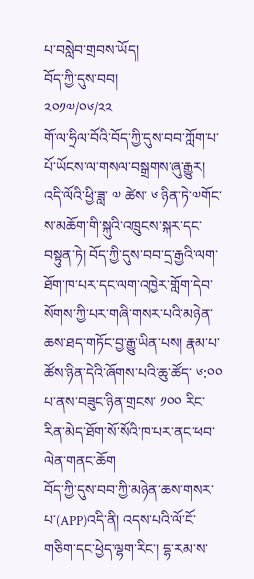པ་བསླེབ་གྲབས་ཡོད།
བོད་ཀྱི་དུས་བབ།
༢༠༡༧/༠༦/༢༢
གོ་ལ་ཧྲིལ་བོའི་བོད་ཀྱི་དུས་བབ་ཀློག་པ་པོ་ཡོངས་ལ་གསལ་བསྒྲགས་ཞུ་རྒྱུར། འདི་ལོའི་ཕྱི་ཟླ་ ༧ ཚེས་ ༦ ཉིན་ཏེ་༧གོང་ས་མཆོག་གི་སྐུའི་འཁྲུངས་སྐར་དང་བསྟུན་ཏེ། བོད་ཀྱི་དུས་བབ་དྲ་རྒྱའི་ལག་ཐོག་ཁ་པར་དང་ལག་འཁྱེར་གློག་དེབ་སོགས་ཀྱི་པར་གཞི་གསར་པའི་མཉེན་ཆས་ཐད་གཏོང་བྱ་རྒྱུ་ཡིན་པས། རྣམ་པ་ཚོས་ཉིན་དེའི་ཞོགས་པའི་ཆུ་ཚོད་ ༦:༠༠ པ་ནས་བཟུང་ཉིན་གྲངས་ ༡༠༠ རིང་རིན་མེད་ཐོག་སོ་སོའི་ཁ་པར་ནང་ཕབ་ལེན་གནང་ཆོག
བོད་ཀྱི་དུས་བབ་ཀྱི་མཉེན་ཆས་གསར་པ་(APP)འདི་ནི། འདས་པའི་ལོ་ངོ་གཅིག་དང་ཕྱེད་ལྷག་རིང་། དྷ་རམ་ས་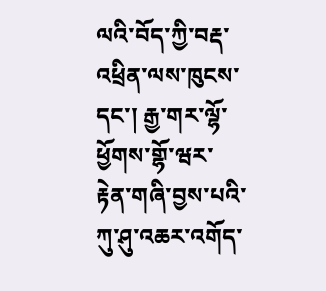ལའི་བོད་ཀྱི་བརྡ་འཕྲིན་ལས་ཁུངས་དང་། རྒྱ་གར་ལྷོ་ཕྱོགས་གྷོ་ཝར་རྟེན་གཞི་བྱས་པའི་ཀུ་ཤུ་འཆར་འགོད་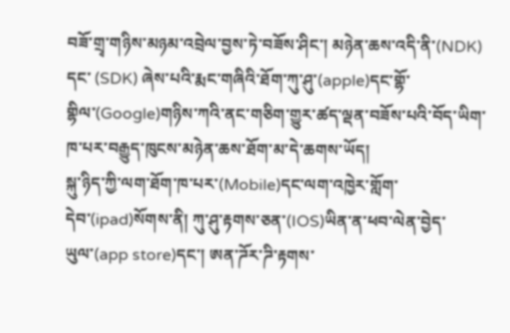བཟོ་གྲྭ་གཉིས་མཉམ་འབྲེལ་བྱས་ཏེ་བཟོས་ཤིང་། མཉེན་ཆས་འདི་ནི་(NDK) དང་ (SDK) ཞེས་པའི་རྨང་གཞིའི་ཐོག་ཀུ་ཤུ་(apple)དང་གྷོ་གྷིལ་(Google)གཉིས་ཀའི་ནང་གཅིག་གྱུར་ཚད་ལྡན་བཟོས་པའི་བོད་ཡིག་ཁ་པར་བརྒྱུད་ཁུངས་མཉེན་ཆས་ཐོག་མ་དེ་ཆགས་ཡོད།
སྐུ་ཉིད་ཀྱི་ལག་ཐོག་ཁ་པར་(Mobile)དང་ལག་འཁྱེར་གློག་དེབ་(ipad)སོགས་ནི། ཀུ་ཤུ་རྟགས་ཅན་(IOS)ཡིན་ན་ཕབ་ལེན་བྱེད་ཡུལ་(app store)དང་། ཨན་ཌོར་ཌི་རྟགས་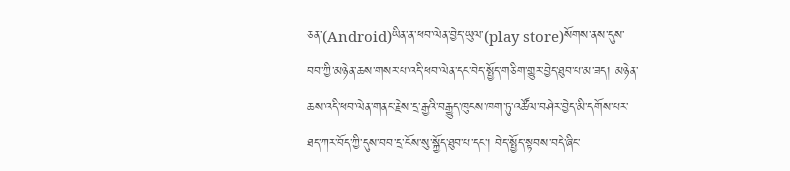ཅན་(Android)ཡིན་ན་ཕབ་ལེན་བྱེད་ཡུལ་(play store)སོགས་ནས་དུས་བབ་ཀྱི་མཉེན་ཆས་གསར་པ་འདི་ཕབ་ལེན་དང་བེད་སྤྱོད་གཅིག་གྱུར་བྱེད་ཐུབ་པ་མ་ཟད། མཉེན་ཆས་འདི་ཕབ་ལེན་གནང་རྗེས་དྲ་རྒྱའི་བརྒྱུད་ཁུངས་ཁག་ཏུ་འཚོལ་བཤེར་བྱེད་མི་དགོས་པར་ཐད་ཀར་བོད་ཀྱི་དུས་བབ་དྲ་ངོས་སུ་སྐྱོད་ཐུབ་པ་དང་། བེད་སྤྱོད་སྟབས་བདེ་ཞིང་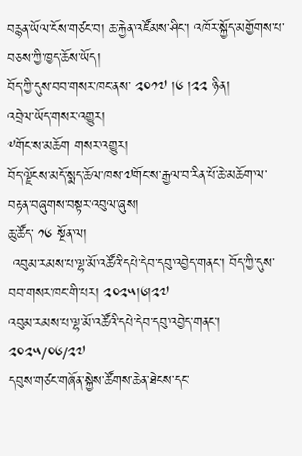བརྙན་ཡོལ་ངོས་གཙང་བ། ཆ་རྐྱེན་འཛོམས་ཤིང་། འཁོར་སྐྱོད་མགྱོགས་པ་བཅས་ཀྱི་ཁྱད་ཆོས་ཡོད།
བོད་ཀྱི་དུས་བབ་གསར་ཁང་ནས་ ༢༠༡༧ །༦ །༢༢ ཉིན།
འབྲེལ་ཡོད་གསར་འགྱུར།
༸གོང་ས་མཆོག གསར་འགྱུར།
བོད་ལྗོངས་མདོ་སྨད་ཆོལ་ཁས་༧གོང་ས་རྒྱལ་བ་རིན་པོ་ཆེ་མཆོག་ལ་བརྟན་བཞུགས་བསྟར་འབུལ་ཞུས།
ཆུ་ཚོད་ ༡༦ སྔོན་ལ།
 འབུམ་རམས་པ་ལྷ་མོ་འཚོའི་དཔེ་དེབ་དབུ་འབྱེད་གནང་། བོད་ཀྱི་དུས་བབ་གསར་ཁང་གི་པར། ༢༠༢༥།༦།༢༧
འབུམ་རམས་པ་ལྷ་མོ་འཚོའི་དཔེ་དེབ་དབུ་འབྱེད་གནང་།
༢༠༢༥/༠༦/༢༧
དབུས་གཙང་གཞོན་སྐྱེས་ཚོགས་ཆེན་ཐེངས་དང་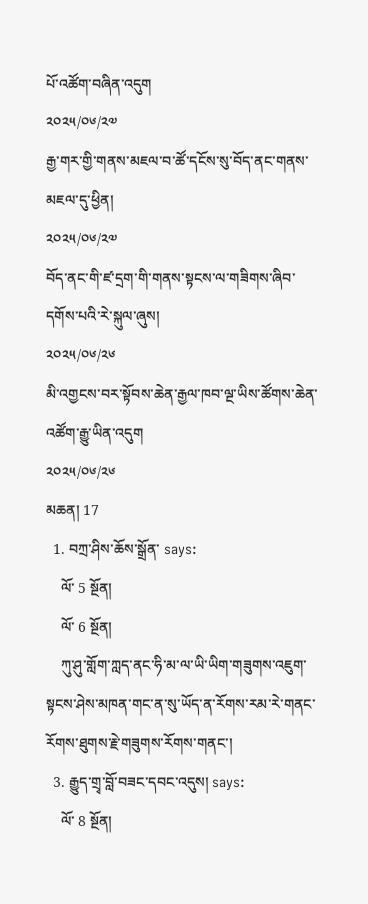པོ་འཚོག་བཞིན་འདུག
༢༠༢༥/༠༦/༢༧
རྒྱ་གར་གྱི་གནས་མཇལ་བ་ཚོ་དངོས་སུ་བོད་ནང་གནས་མཇལ་དུ་ཕྱིན།
༢༠༢༥/༠༦/༢༧
བོད་ནང་གི་ཛ་དྲག་གི་གནས་སྟངས་ལ་གཟིགས་ཞིབ་དགོས་པའི་རེ་སྐུལ་ཞུས།
༢༠༢༥/༠༦/༢༦
མི་འགྱངས་བར་སྟོབས་ཆེན་རྒྱལ་ཁབ་ལྔ་ཡིས་ཚོགས་ཆེན་འཚོག་རྒྱུ་ཡིན་འདུག
༢༠༢༥/༠༦/༢༦
མཆན། 17
  1. བཀྲ་ཤིས་ཆོས་སྒྲོན་ says:
    ལོ་ 5 སྔོན།
    ལོ་ 6 སྔོན།
    ཀུ་ཤུ་གློག་ཀླད་ནང་ཧི་མ་ལ་ཡི་ཡིག་གཟུགས་འཇུག་སྟངས་ཤེས་མཁན་གང་ན་སུ་ཡོད་ན་རོགས་རམ་རེ་གནང་རོགས་ཐུགས་རྗེ་གཟུགས་རོགས་གནང་།
  3. རྒྱུད་གྲྭ་བློ་བཟང་དབང་འདུས། says:
    ལོ་ 8 སྔོན།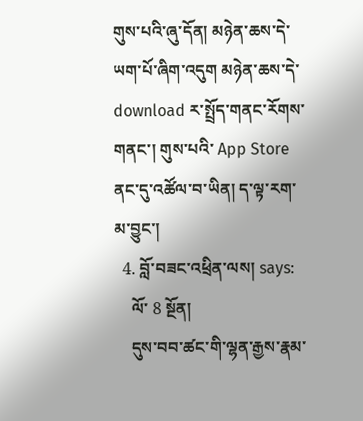གུས་པའི་ཞུ་དོན། མཉེན་ཆས་དེ་ཡག་པོ་ཞིག་འདུག མཉེན་ཆས་དེ་ download ར་སྤྲོད་གནང་རོགས་གནང་། གུས་པའི་ App Store ནང་དུ་འཚོལ་བ་ཡིན། ད་ལྟ་རག་མ་བྱུང་།
  4. བློ་བཟང་འཕྲིན་ལས། says:
    ལོ་ 8 སྔོན།
    དུས་བབ་ཚང་གི་ལྷན་རྒྱས་རྣམ་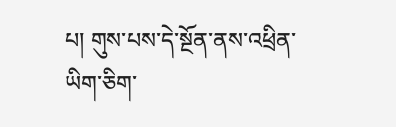པ། གུས་པས་དེ་སྔོན་ནས་འཕྲིན་ཡིག་ཅིག་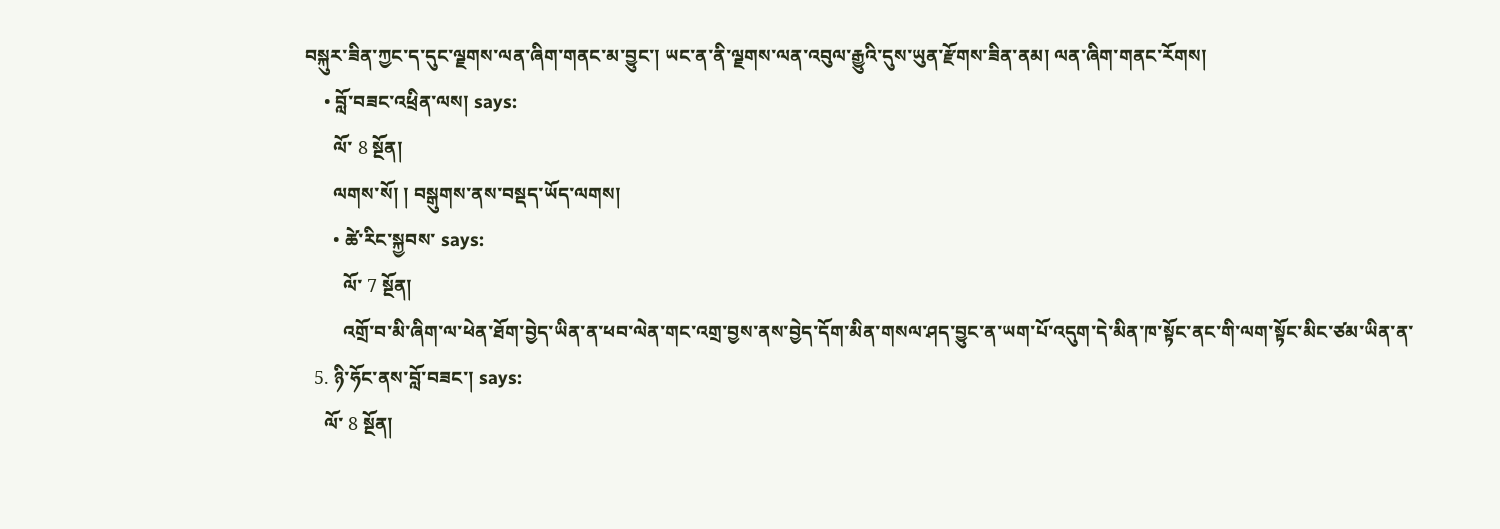བསྐུར་ཟིན་ཀྱང་ད་དུང་ལྗགས་ལན་ཞིག་གནང་མ་བྱུང་། ཡང་ན་ནི་ལྗགས་ལན་འབུལ་རྒྱུའི་དུས་ཡུན་རྫོགས་ཟིན་ནམ། ལན་ཞིག་གནང་རོགས།
    • བློ་བཟང་འཕྲིན་ལས། says:
      ལོ་ 8 སྔོན།
      ལགས་སོ། ། བསྒུགས་ནས་བསྡད་ཡོད་ལགས།
      • ཚེ་རིང་སྐྱབས་ says:
        ལོ་ 7 སྔོན།
        འགྲོ་བ་མི་ཞིག་ལ་ཕེན་ཐོག་བྱེད་ཡིན་ན་ཕབ་ལེན་གང་འགྲ་བྱས་ནས་བྱེད་དོག་མིན་གསལ་ཤད་བྱུང་ན་ཡག་པོ་འདུག་དེ་མིན་ཁ་སྟོང་ནང་གི་ལག་སྟོང་མིང་ཙམ་ཡིན་ན་
  5. ཉི་ཧོང་ནས་བློ་བཟང་། says:
    ལོ་ 8 སྔོན།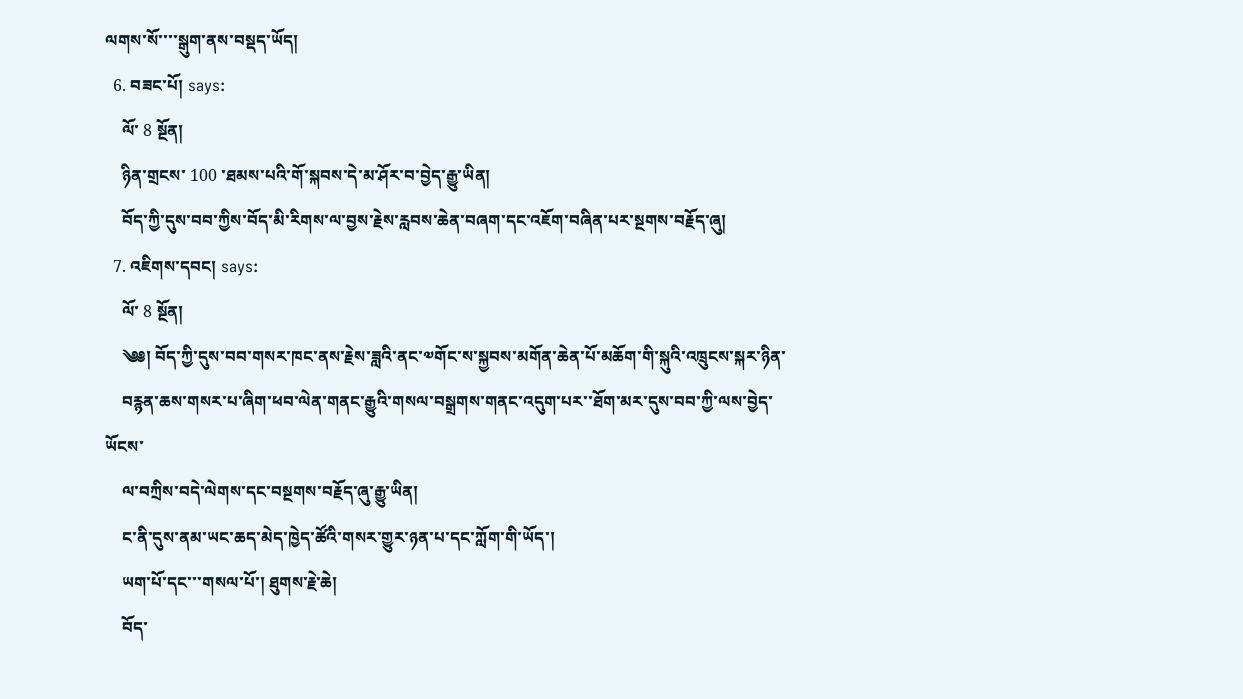ལགས་སོ་་་་སྒུག་ནས་བསྡད་ཡོད།
  6. བཟང་པོ། says:
    ལོ་ 8 སྔོན།
    ཉིན་གྲངས་ 100 ་ཐམས་པའི་གོ་སྐབས་དེ་མ་ཤོར་བ་བྱེད་རྒྱུ་ཡིན།
    བོད་ཀྱི་དུས་བབ་ཀྱིས་བོད་མི་རིགས་ལ་བྱས་རྗེས་རླབས་ཆེན་བཞག་དང་འཇོག་བཞིན་པར་སྔགས་བརྗོད་ཞུ།
  7. འཇིགས་དབང། says:
    ལོ་ 8 སྔོན།
    ༄༅། བོད་ཀྱི་དུས་བབ་གསར་ཁང་ནས་རྗེས་ཟླའི་ནང་༧གོང་ས་སྐྱབས་མགོན་ཆེན་པོ་མཆོག་གི་སྐུའི་འཁྲུངས་སྐར་ཉིན་
    བརྙན་ཆས་གསར་པ་ཞིག་ཕབ་ལེན་གནང་རྒྱུའི་གསལ་བསྒྲགས་གནང་འདུག་པར་་ཐོག་མར་དུས་བབ་ཀྱི་ལས་བྱེད་ཡོངས་
    ལ་བཀྲིས་བདེ་ལེགས་དང་བསྔགས་བརྗོད་ཞུ་རྒྱུ་ཡིན།
    ང་ནི་དུས་ནམ་ཡང་ཆད་མེད་ཁྱེད་ཚོའི་གསར་གྱུར་ཉན་པ་དང་ཀློག་གི་ཡོད་།
    ཡག་པོ་དང་་་གསལ་པོ་། ཐུགས་རྗེ་ཆེ།
    བོད་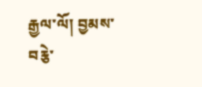རྒྱལ་ལོ། བྱམས་བརྕེ་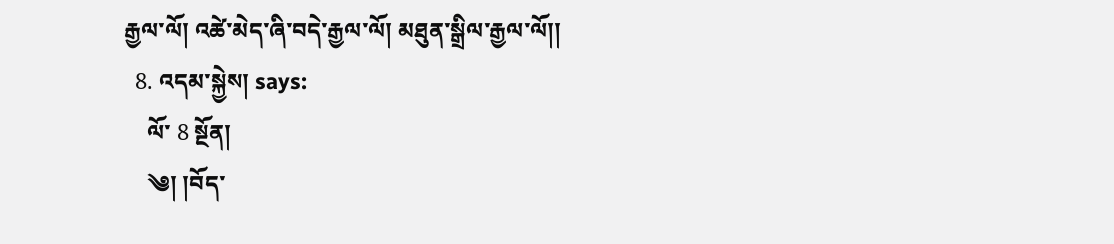རྒྱལ་ལོ། འཚེ་མེད་ཞི་བདེ་རྒྱལ་ལོ། མཐུན་སྒྲིལ་རྒྱལ་ལོ།།
  8. འདམ་སྐྱེས། says:
    ལོ་ 8 སྔོན།
    ༄། །བོད་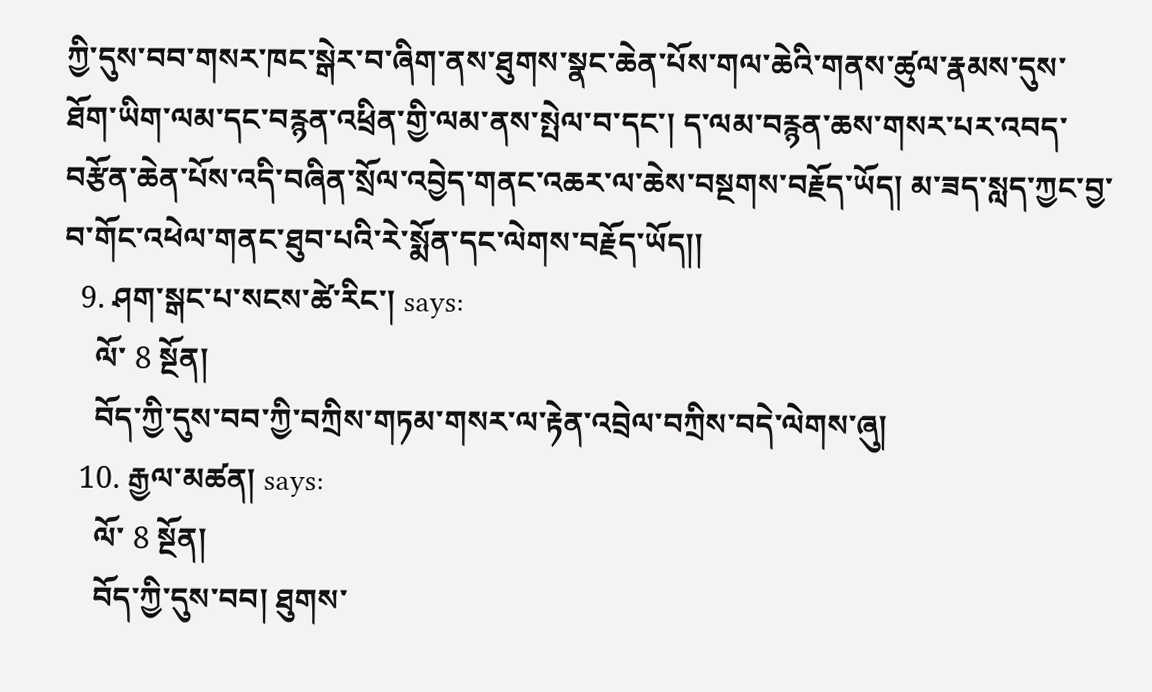ཀྱི་དུས་བབ་གསར་ཁང་སྒེར་བ་ཞིག་ནས་ཐུགས་སྣང་ཆེན་པོས་གལ་ཆེའི་གནས་ཚུལ་རྣམས་དུས་ཐོག་ཡིག་ལམ་དང་བརྙན་འཕྲིན་གྱི་ལམ་ནས་སྤེལ་བ་དང་། ད་ལམ་བརྙན་ཆས་གསར་པར་འབད་བརྩོན་ཆེན་པོས་འདི་བཞིན་སྲོལ་འབྱེད་གནང་འཆར་ལ་ཆེས་བསྔགས་བརྗོད་ཡོད། མ་ཟད་སླད་ཀྱང་བྱ་བ་གོང་འཕེལ་གནང་ཐུབ་པའི་རེ་སྨོན་དང་ལེགས་བརྗོད་ཡོད།།
  9. ཤག་སྒང་པ་སངས་ཚེ་རིང་། says:
    ལོ་ 8 སྔོན།
    བོད་ཀྱི་དུས་བབ་ཀྱི་བཀྲིས་གཏམ་གསར་ལ་རྟེན་འབྲེལ་བཀྲིས་བདེ་ལེགས་ཞུ།
  10. རྒྱལ་མཚན། says:
    ལོ་ 8 སྔོན།
    བོད་ཀྱི་དུས་བབ། ཐུགས་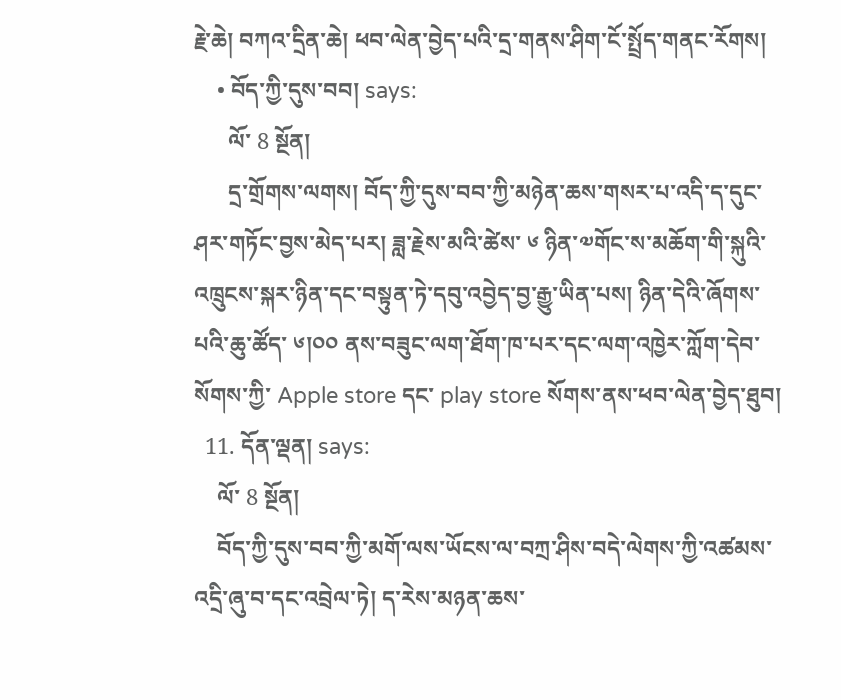རྗེ་ཆེ། བཀའ་དྲིན་ཆེ། ཕབ་ལེན་བྱེད་པའི་དྲ་གནས་ཤིག་ངོ་སྤྲོད་གནང་རོགས།
    • བོད་ཀྱི་དུས་བབ། says:
      ལོ་ 8 སྔོན།
      དྲ་གྲོགས་ལགས། བོད་ཀྱི་དུས་བབ་ཀྱི་མཉེན་ཆས་གསར་པ་འདི་ད་དུང་ཤར་གཏོང་བྱས་མེད་པར། ཟླ་རྗེས་མའི་ཚེས་ ༦ ཉིན་༧གོང་ས་མཆོག་གི་སྐུའི་འཁྲུངས་སྐར་ཉིན་དང་བསྟུན་ཏེ་དབུ་འབྱེད་བྱ་རྒྱུ་ཡིན་པས། ཉིན་དེའི་ཞོགས་པའི་ཆུ་ཚོད་ ༦།༠༠ ནས་བཟུང་ལག་ཐོག་ཁ་པར་དང་ལག་འཁྱེར་ཀློག་དེབ་སོགས་ཀྱི་ Apple store དང་ play store སོགས་ནས་ཕབ་ལེན་བྱེད་ཐུབ།
  11. དོན་ལྡན། says:
    ལོ་ 8 སྔོན།
    བོད་ཀྱི་དུས་བབ་ཀྱི་མགོ་ལས་ཡོངས་ལ་བཀྲ་ཤིས་བདེ་ལེགས་ཀྱི་འཚམས་འདྲི་ཞུ་བ་དང་འབྲེལ་ཏེ། ད་རེས་མཉན་ཆས་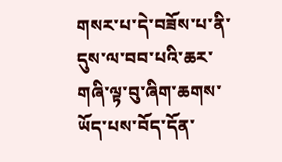གསར་པ་དེ་བཟོས་པ་ནི་དུས་ལ་བབ་པའི་ཆར་གཞི་ལྟ་བུ་ཞིག་ཆགས་ཡོད་པས་བོད་དོན་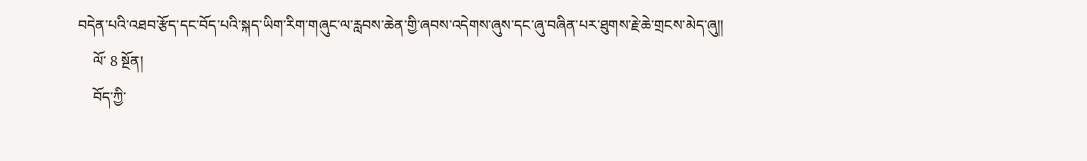བདེན་པའི་འཐབ་རྩོད་དང་བོད་པའི་སྐད་ཡིག་རིག་གཞུང་ལ་རླབས་ཆེན་གྱི་ཞབས་འདེགས་ཞུས་དང་ཞུ་བཞིན་པར་ཐུགས་རྗེ་ཆེ་གྲངས་མེད་ཞུ།།
    ལོ་ 8 སྔོན།
    བོད་ཀྱི་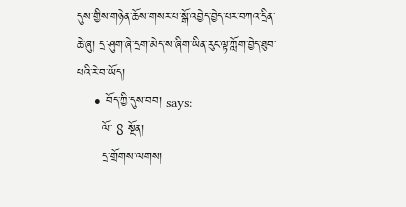དུས་གྱིས་གཉེན་ཆོས་གསར་པ་སྒོ་འབྱེད་བྱེད་པར་བཀའ་དྲིན་ཆེ་ཞུ། དྲ་ཤུག་ཞེ་དྲག་མེད་ས་ཞིག་ཡིན་རུང་ལྟ་ཀློག་བྱེད་ཐུབ་པའི་རེ་བ་ཡོད།
    • བོད་ཀྱི་དུས་བབ། says:
      ལོ་ 8 སྔོན།
      དྲ་གྲོགས་ལགས།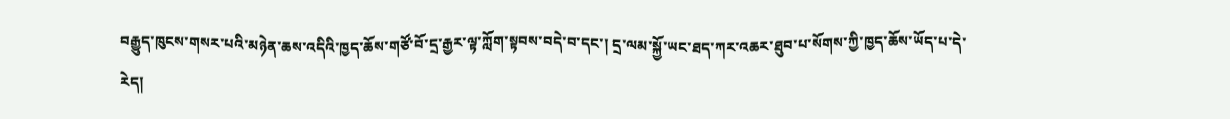བརྒྱུད་ཁུངས་གསར་པའི་མཉེན་ཆས་འདིའི་ཁྱད་ཆོས་གཙོ་བོ་དྲ་རྒྱར་ལྟ་ཀློག་སྟབས་བདེ་བ་དང་། དྲ་ལམ་སྐྱོ་ཡང་ཐད་ཀར་འཆར་ཐུབ་པ་སོགས་ཀྱི་ཁྱད་ཆོས་ཡོད་པ་དེ་རེད།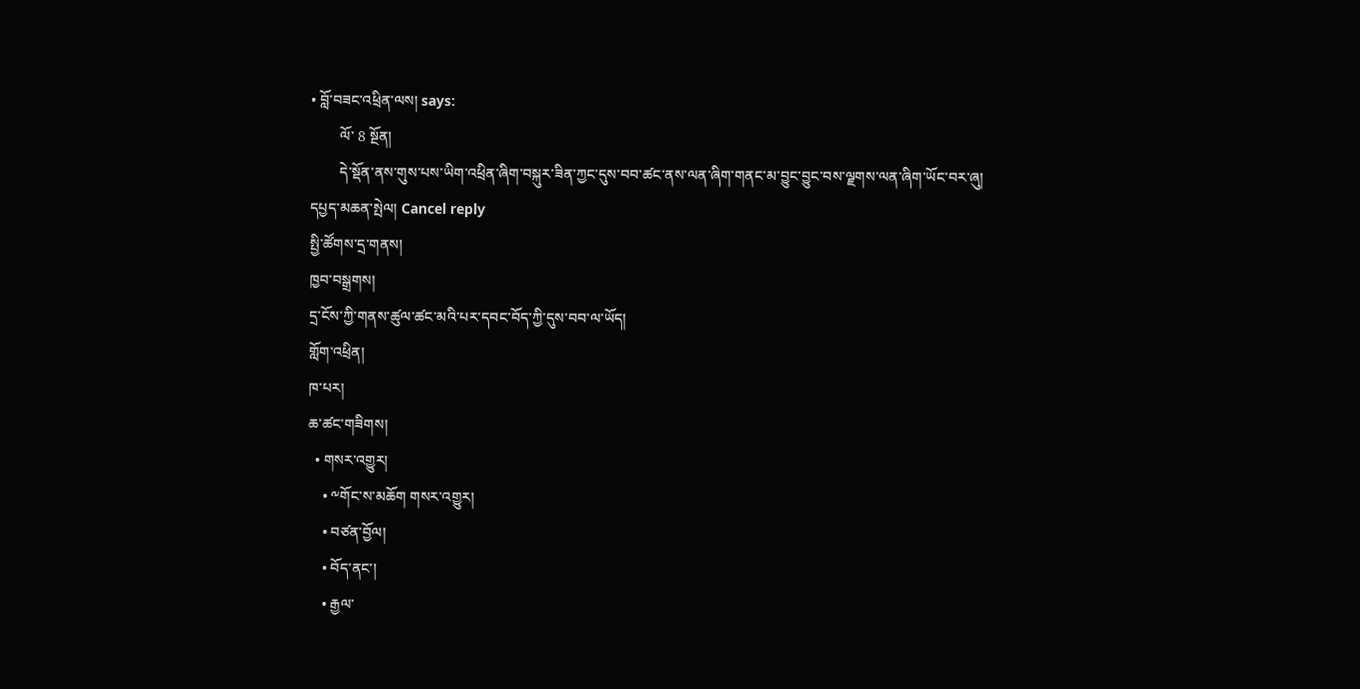• བློ་བཟང་འཕྲིན་ལས། says:
        ལོ་ 8 སྔོན།
        དེ་སྡོན་ནས་གུས་པས་ཡིག་འཕྲིན་ཞིག་བསྐུར་ཟིན་ཀྱང་དུས་བབ་ཚང་ནས་ལན་ཞིག་གནང་མ་བྱུང་བྱུང་བས་ལྗགས་ལན་ཞིག་ཡོང་བར་ཞུ།
དཔྱད་མཆན་སྤེལ། Cancel reply
སྤྱི་ཚོགས་དྲ་གནས།
ཁྱབ་བསྒྲགས།
དྲ་ངོས་ཀྱི་གནས་ཚུལ་ཚང་མའི་པར་དབང་བོད་ཀྱི་དུས་བབ་ལ་ཡོད།
གློག་འཕྲིན།
ཁ་པར།
ཆ་ཚང་གཟིགས།
  • གསར་འགྱུར།
    • ༸གོང་ས་མཆོག གསར་འགྱུར།
    • བཙན་བྱོལ།
    • བོད་ནང་།
    • རྒྱལ་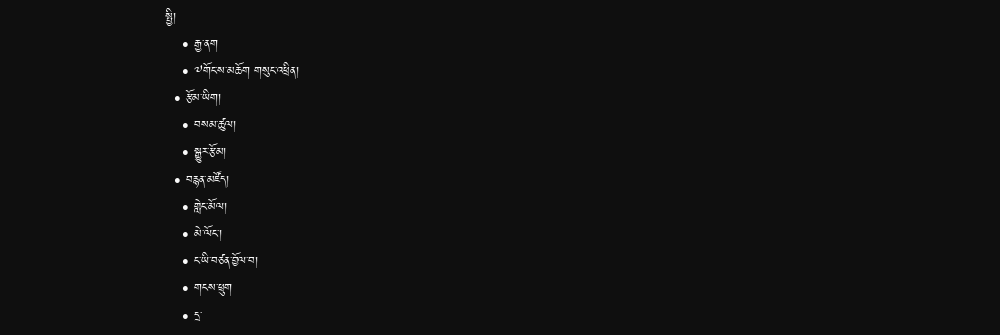སྤྱི།
    • རྒྱ་ནག
    • ༧གོང་ས་མཆོག གསུང་འཕྲིན།
  • རྩོམ་ཡིག།
    • བསམ་ཚུལ།
    • སྒྱུར་རྩོམ།
  • བརྙན་མཛོད།
    • གླེང་མོལ།
    • མེ་ལོང་།
    • ང་ཡི་བཙན་བྱོལ་བ།
    • གངས་ཕྲུག
    • དྲ་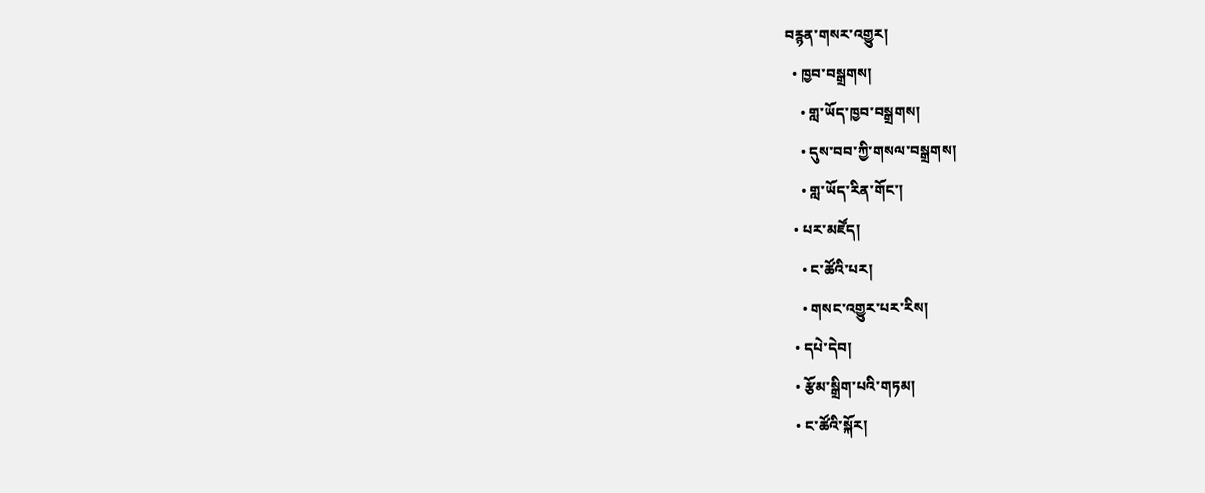བརྙན་གསར་འགྱུར།
  • ཁྱབ་བསྒྲགས།
    • གླ་ཡོད་ཁྱབ་བསྒྲགས།
    • དུས་བབ་ཀྱི་གསལ་བསྒྲགས།
    • གླ་ཡོད་རིན་གོང་།
  • པར་མཛོད།
    • ང་ཚོའི་པར།
    • གསང་འགྱུར་པར་རིས།
  • དཔེ་དེབ།
  • རྩོམ་སྒྲིག་པའི་གཏམ།
  • ང་ཚོའི་སྐོར།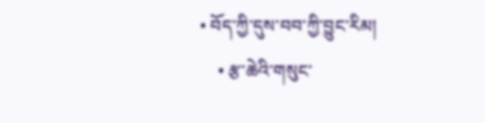• བོད་ཀྱི་དུས་བབ་ཀྱི་བྱུང་རིམ།
    • རྩ་ཆེའི་གསུང་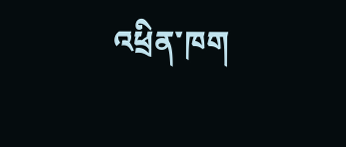འཕྲིན་ཁག